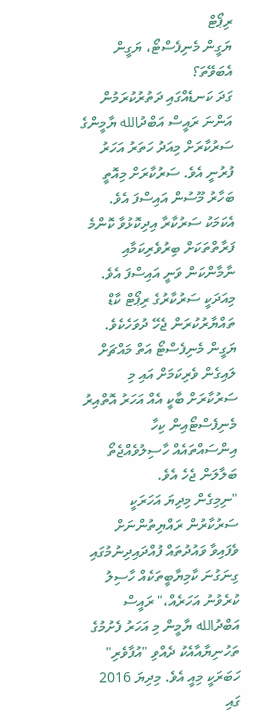ރިޕޯޓް
ޔަގީން މެނިފެސްޓޯ، ޔަގީން އެބަވޭތަ؟
ގަދަ ކަނޑެއްގައި ދަތުރުކުރަމުން އަންނަ ރައީސް އަބްދުالله ޔާމީންގެ ސަރުކާރަށް މިއަދު ހަތަރު އަހަރު ފުރުނީ އެވެ. ސަރުކާރަށް މިއޮތީ ބަހާރު މޫސުން އައިސްފަ އެވެ. އެކަމަކު ސަރުކާރާ އިދިކޮޅުވާ ކޮންމެ ފަރާތްތަކަށް ބިރުވެރިކަމާއި ނާމާންކަން ވަނީ އައިސްފަ އެވެ. މިއަދަކީ ސަރުކާރުގެ ރިޕޯޓް ކާޑް ތައްޔާރުކުރަން ޖެހޭ ދުވަހެކެވެ. ޔަގީން މެނިފެސްޓޯ އަތް މައްޗަށް ލައިގެން ވެރިކަމަށް އައި މި ސަރުކާރަށް ބާކީ އެއް އަހަރު އޮތްއިރު މެނިފެސްޓޯއިން ކިހާ އިންސައްތައެއް ހާސިލުވެއްޖެތޯ ބަލާލަން ޖެހެ އެވެ.
"ނިމިގެން މިދިޔަ އަހަރަކީ ސަރުކާރުން ރައްޔިތުންނަށް ވެފައިވާ ވައުދުތައް ފުއްދައިދިނުމުގައި ގިނަގުނަ ކާމިޔާބީތަކެއް ހާސިލު ކުރެވުނު އަހަރެއް،" ރައީސް އަބްދުالله ޔާމީން މި އަހަރު ފެށުމުގެ ތަހުނިޔާއާއެކު ދެއްވި "އުފާވެރި" ހަބަރަކީ މިއީ އެވެ. މިދިޔަ 2016 ގައި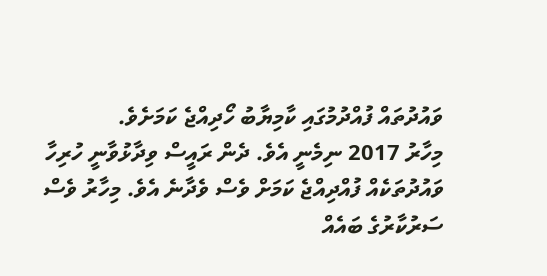ވައުދުތައް ފުއްދުމުގައި ކާމިޔާބު ހޯދިއްޖެ ކަމަށެވެ.
މިހާރު 2017 ނިމެނީ އެވެ. ދެން ރައީސް ވިދާޅުވާނީ ހުރިހާ ވައުދުތަކެއް ފުއްދިއްޖެ ކަމަށް ވެސް ވެދާނެ އެވެ. މިހާރު ވެސް ސަރުކާރުގެ ބައެއް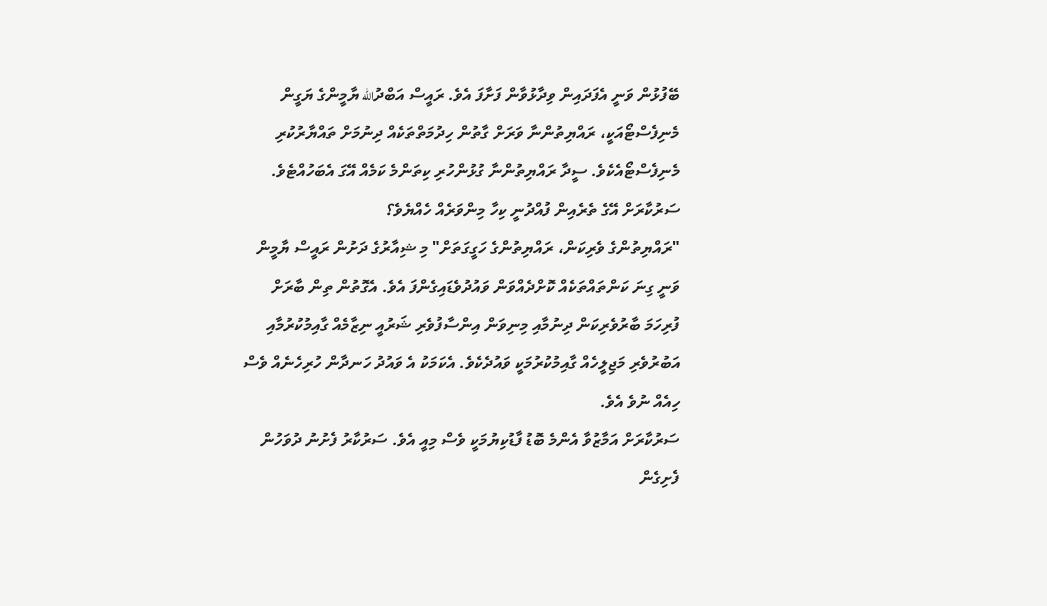ބޭފުޅުން ވަނީ އެފަދައިން ވިދާޅުވާން ފަށާފަ އެވެ. ރައީސް އަބްދުالله ޔާމީންގެ ޔަގީން މެނިފެސްޓޯއަކީ، ރައްޔިތުންނާ ވަރަށް ގާތުން ހިދުމަތްތަކެއް ދިނުމަށް ތައްޔާރުކުރި މެނިފެސްޓޯއެކެވެ. ސީދާ ރައްޔިތުންނާ ގުޅުންހުރި ކިތަންމެ ކަމެއް އޭގަ އެބަހުއްޓެވެ. ސަރުކާރަށް އޭގެ ތެރެއިން ފުއްދުނީ ކިހާ މިންވަރެއް ހެއްޔެވެ؟
"ރައްޔިތުންގެ ވެރިކަން، ރައްޔިތުންގެ ހަގީގަތަށް" މި ޝިއާރުގެ ދަށުން ރައީސް ޔާމީން ވަނީ ގިނަ ކަންތައްތަކެއް ކޮށްދެއްވަން ވައުދުވެޑައިގެންފަ އެވެ. އެގޮތުން ތިން ބާރަށް ފުރިހަމަ ބާރުވެރިކަން ދިނުމާއި މިނިވަން އިންސާފުވެރި ޝަރުއީ ނިޒާމެއް ގާއިމުކުރުމާއި އަބުރުވެރި މަޖިލީހެއް ގާއިމުކުރުމަކީ ވައުދެކެވެ. އެކަމަކު އެ ވައުދު ހަނދާން ހުރިހެނެއް ވެސް ހިއެއް ނުވެ އެވެ.
ސަރުކާރަށް އަމާޒުވާ އެންމެ ބޮޑު ފާޑުކިޔުމަކީ ވެސް މިއީ އެވެ. ސަރުކާރު ފެށުނު ދުވަހުން ފެށިގެން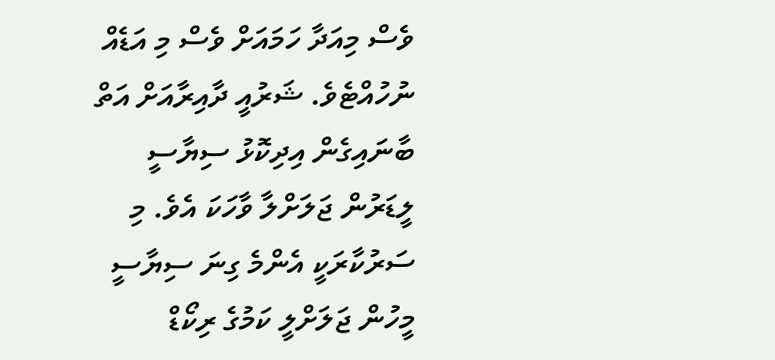ވެސް މިއަދާ ހަމައަށް ވެސް މި އަޑެއް ނުހުއްޓެވެ. ޝަރުއީ ދާއިރާއަށް އަތް ބާނައިގެން އިދިކޮޅު ސިޔާސީ ލީޑަރުން ޖަލަށްލާ ވާހަކަ އެވެ. މި ސަރުކާރަކީ އެންމެ ގިނަ ސިޔާސީ މީހުން ޖަލަށްލީ ކަމުގެ ރިކޯޑް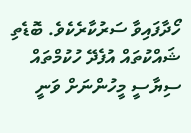ހޯދާފައިވާ ސަރުކާރެކެވެ. ބޮޑެތި ޝައްކުތައް އުފެދޭ ހުކުމްތައް ސިޔާސީ މީހުންނަށް ވަނީ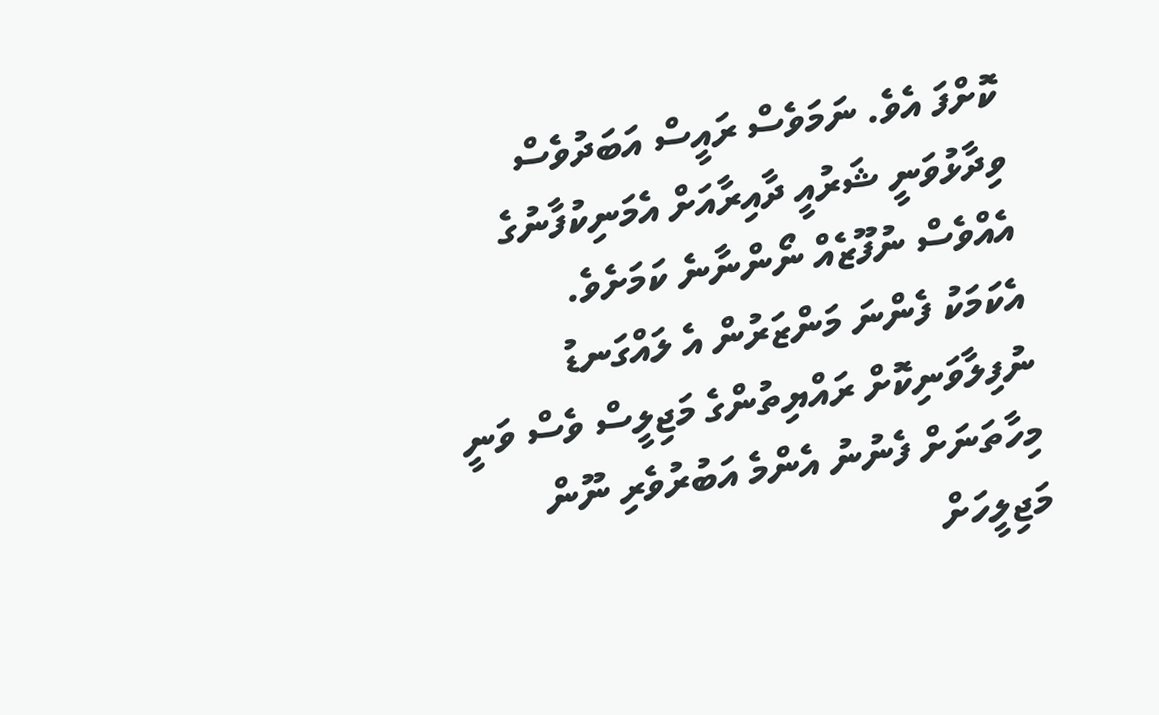ކޮށްފަ އެވެ. ނަމަވެސް ރައީސް އަބަދުވެސް ވިދާޅުވަނީ ޝަރުއީ ދާއިރާއަށް އެމަނިކުފާނުގެ އެއްވެސް ނުފޫޒެއް ނޯންނާނެ ކަމަށެވެ.
އެކަމަކު ފެންނަ މަންޒަރުން އެ ލައްގަނޑު ނުފިލާވަނިކޮށް ރައްޔިތުންގެ މަޖިލީސް ވެސް ވަނީ މިހާތަނަށް ފެނުނު އެންމެ އަބުރުވެރި ނޫން މަޖިލީހަށް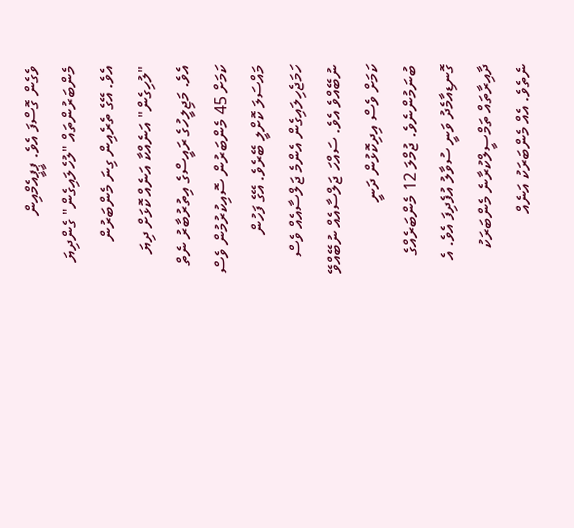ވެގެން ގޮސްފަ އެވެ. ޕީޕީއެމްއިން މެންބަރުންތައް "ލުހެލައިގެން" ގެންދިޔަ އެވެ. އޭގެ ތެރެއިން ގިނަ މެންބަރުން "ލުހިގެން" އަނެއްކާ އަނެއް ކޮޅަށް ދިޔަ އެވެ. މަޖިލީހުގެ ރައީސްގެ އިތުރުބާރު ނެތް ކަމަށް 45 މެންބަރުން ސޮއިކުރުމުން ވެސް މައްސަލަ ކޮށްލީ ބޭރެވެ. އޭގެ ފަހުން ހަމަޖެހިލައިގެން އެންމެ ޖަލްސާއެއް ވެސް ނުބޭއްވެ އެވެ. ސައްހަ ޖަލްސާއެއް ނުބޭއްވޭ ކަމަށް ވެސް އިދިކޮޅުން ދަނީ ބުނަމުންނެވެ. ޖުމްލަ 12 މެންބަރެއްގެ ގޮނޑިއާމެދު ވަނީ ސުވާލު އުފެދިފަ އެވެ. އެ ދާއިރާތައް ތަމްސީލްކުރާނެ މެންބަރަކު ނެތެވެ. އެއް މެންބަރަކު އަނެއް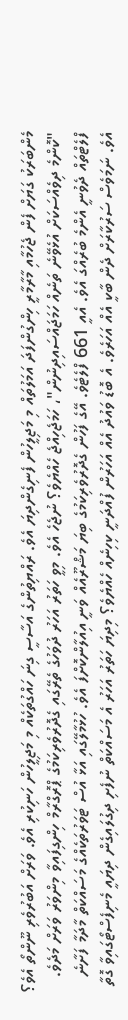މެންބަރަކު ގަޔަށް ފެން ޖެހުމާއި މާރާމާރީ ހިންގުންފަދަ އަމަލުތައް މި މަޖިލީހުން ފެނިގެންދިޔަ އެވެ. ރައްޔިތުންގެ އަސާސީ ގިނަ ހައްގުތަކެއް މި މަޖިލީހުން ހަނިކުރި އެވެ. ވަރަށް އަބުރުވެރި ނޫންތޯ އެވެ؟
"ކޮންމެ ދިވެއްސަކަށް އުޅެވޭނެ ތަނެއް ހަމަޖައްސައިދިނުން"، ހަމަޖެހިއްޖެ ހެއްޔެވެ؟ ނުޖެހެ އެވެ. މިވީ ހަތަރު އަހަރު ދުވަހުގެ ތެރޭގައި ގެދޮރުވެރިކަމުގެ ޕްރޮގްރާމް ހިންގިފައިވާ މިންވަރު ވަރަށް މަދެވެ. ފްލެޓްތައް ދެވުނީ އެންމެ ބުރެއްގަ އެވެ. އެއީ 661 ފްލެޓެވެ. އޭގެ ފަހުން ގެދޮރުވެރިކަމުގެ ބިޔަ މަޝްރޫއެއް ވަނީ އިއުލާންކޮށްފަ އެވެ. ހުޅުމާލޭގައި އަޅާ އުސް ޓަވަރުތަކެއްގެ މަސައްކަތް މާދަމާ ފަށާނެ އެވެ. ނަމަވެސް ސަރުކާރަށް ދެން ބާކީ އެއް އަހަރެވެ. އެ ބޮޑު ވައުދު އެއް އަހަރުން ފުއްދަނީ ކިހިނެއް ހެއްޔެވެ؟ މިދިޔަ ހަތަރު އަހަރު އެ މަސައްކަތް ނުފެށި ދިގުލައިގެން ދިޔައީ މެނިފެސްޓޯގައިވާ ގޮތާ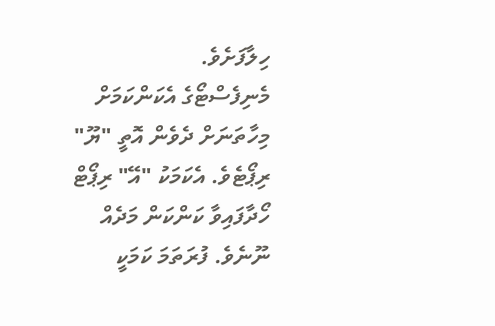ހިލާފަށެވެ.
މެނިފެސްޓޯގެ އެކަންކަމަށް މިހާތަނަށް ދެވެން އޮތީ "ޔޫ" ރިޕޯޓެވެ. އެކަމަކު "އޭ" ރިޕޯޓް ހޯދާފައިވާ ކަންކަން މަދެއް ނޫނެވެ. ފުރަތަމަ ކަމަކީ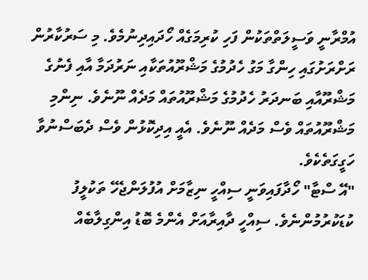އުމްރާނީ ވަސީލަތްތަކުން ފަހި ކުރިމަގެއް ހޯދައިދިނުމެވެ. މި ސަރުކާރުން ރަށްރަށުގައި ހިންގާ މަގު ހެދުމުގެ މަޝްރޫއުތަކާއި ނަރުދަމާ އާއި ފެނުގެ މަޝްރޫއާއި ބަނދަރު ހެދުމުގެ މަޝްރޫއުތައް މަދެއް ނޫނެވެ. ނިންމި މަޝްރޫއުތައް ވެސް މަދެއް ނޫނެވެ. އެއީ އިދިކޮޅުން ވެސް ދެބަސްނުވާ ހަގީގަތެކެވެ.
"އޭ ސްޓާ" ހޯދާފައިވަނީ ސިއްހީ ނިޒާމަށް އުފުލަންޖެހޭ ތަކުލީފު ކުޑަކުރުމުންނެވެ. ސިއްހީ ދާއިރާއަށް އެންމެ ބޮޑު އިންގިލާބެއް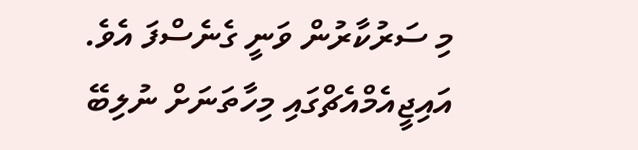މި ސަރުކާރުން ވަނީ ގެނެސްފަ އެވެ. އައިޖީއެމްއެޗްގައި މިހާތަނަށް ނުލިބޭ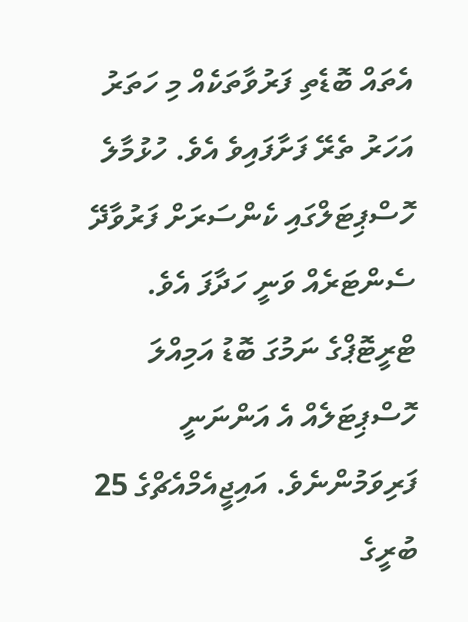އެތައް ބޮޑެތި ފަރުވާތަކެއް މި ހަތަރު އަހަރު ތެރޭ ފަށާފައިވެ އެވެ. ހުޅުމާލެ ހޮސްޕިޓަލްގައި ކެންސަރަށް ފަރުވާދޭ ސެންޓަރެއް ވަނީ ހަދާފަ އެވެ. ޓްރީޓޮޕްގެ ނަމުގަ ބޮޑު އަމިއްލަ ހޮސްޕިޓަލެއް އެ އަންނަނީ ފަރިވަމުންނެވެ. އައިޖީއެމްއެޗްގެ 25 ބުރީގެ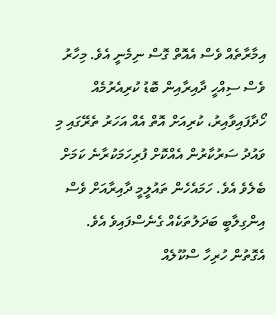އިމާރާތެއް ވެސް އެއޮތް ގޮސް ނިމެނީ އެވެ. މިހާރު ވެސް ސިއްހީ ދާއިރާއިން ބޮޑު ކުރިއެރުމެއް ހޯދާފައިވާއިރު، ކުރިއަށް އޮތް އެއް އަހަރު ތެރޭގައި މި ވައުދު ސަރުކާރުން އެއްކޮށް ފުރިހަމަކުރާނެ ކަމަށް ބެލެވެ އެވެ. ހަމައެހެން ތައުލީމީ ދާއިރާއަށް ވެސް އިންގިލާބީ ބަދަލުތަކެއް ގެނެސްފައިވެ އެވެ. އެގޮތުން ހުރިހާ ސްކޫލެއް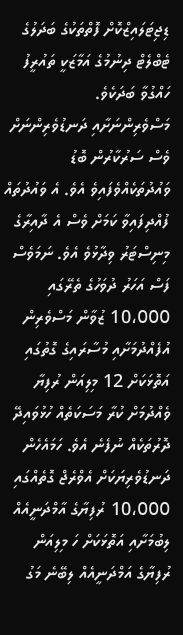ޑިޖިޓަލައިޒްކޮށް ފޮތްތަކުގެ ބަދަލުގެ ޓެބްލެޓް ދިނުމުގެ އަމާޒަކީ ތައުރީފު ހައްގުވާ ބަދަކެވެ.
މަސްވެރިންނަށާއި ދަނޑުވެރިންނަށް ވެސް ސަރުކާރުން ބޮޑު ވައުދުތަކެއްވެފައިވެ އެވެ. އެ ވައުދުތައް ފުއްދިފައިވާ ކަމަށް ވެސް އެ ދާއިރާގެ މިނިސްޓަރު ވިދާޅުވެ އެވެ. ނަމަވެސް ފަސް އަހަރު ދުވަހުގެ ތެރޭގައި 10،000 ޒުވާން މަސްވެރިން އުފެއްދުމަށާއި މުސާރައިގެ ގޮތުގައި އަތޮޅަކަށް 12 މިލިއަން ރުފިޔާ ވެއްދުމަށް ކުރާ މަސަކަތެއް ހުޅުވައިދޭ ދޮރުތަކެއް ނުފެނެ އެވެ. ހަމައެހެން ދަނޑުވެރިޔަކަށް އެވްރެޖް ގޮތެއްގައި 10،000 ރުފިޔާގެ އާމްދަނީއެއް ލިބުމަށާއި އަތޮޅަކަށް ހަ މިލިއަން ރުފިޔާގެ އަމްދަނީއެއް ލިބޭނެ މަގު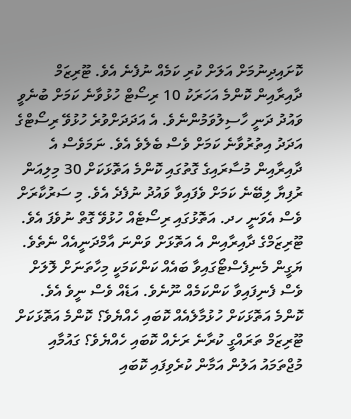ކޮށައިދިނުމަށް އަލަށް ކުރި ކަމެއް ނުފެނެ އެވެ. ޓޫރިޒަމް ދާއިރާއިން ކޮންމެ އަހަރަކު 10 ރިސޯޓް ހުޅުވާނެ ކަމަށް ބުނެވީ ވައުދު ދަނީ ހާސިލުވަމުންނެވެ. އެ އަދަދަށްވުރެ ހުޅުވޭ ރިސޯޓްގެ އަދަދު އިތުރުވާނެ ކަމަށް ވެސް ބެލެވެ އެވެ. ނަމަވެސް އެ ދާއިރާއިން މުސާރައިގެ ގޮތުގައި ކޮންމެ އަތޮޅަކަށް 30 މިލިއަން ރުފިޔާ ލިބޭނެ ކަމަށް ވެފައިވާ ވައުދު ނުފެދެ އެވެ. މި ސަރުކާރަށް ވެސް އެވަނީ ހދ. އަތޮޅުގައި ރިސޯޓެއް ހުޅުވޭ ގޮތް ނުވެފަ އެވެ. ޓޫރިޒަމްގެ ދާއިރާއިން އެ އަތޮޅަށް ވަންނަ އާމްދަނީއެއް ނެތެވެ.
ޔަގީން މެނިފެސްޓޯގައިވާ ބައެއް ކަންކަމަކީ މިހާތަނަށް ލޮލަށް ވެސް ފެނިފައިވާ ކަންކަމެއް ނޫނެވެ. އަޑެއް ވެސް ނީވެ އެވެ. ކޮންމެ އަތޮޅަކަށް ހުޅުމާލެއެއް ކޮބައި ހެއްޔެވެ؟ ކޮންމެ އަތޮޅަކަށް ޓޫރިޒަމް ތަރައްގީ ކުރާނެ ރަށެއް ކޮބައި ހެއްޔެވެ؟ ގައުމާއި މުޖްތަމައު އަލުން އަމާން ކުރެވިފައި ކޮބައި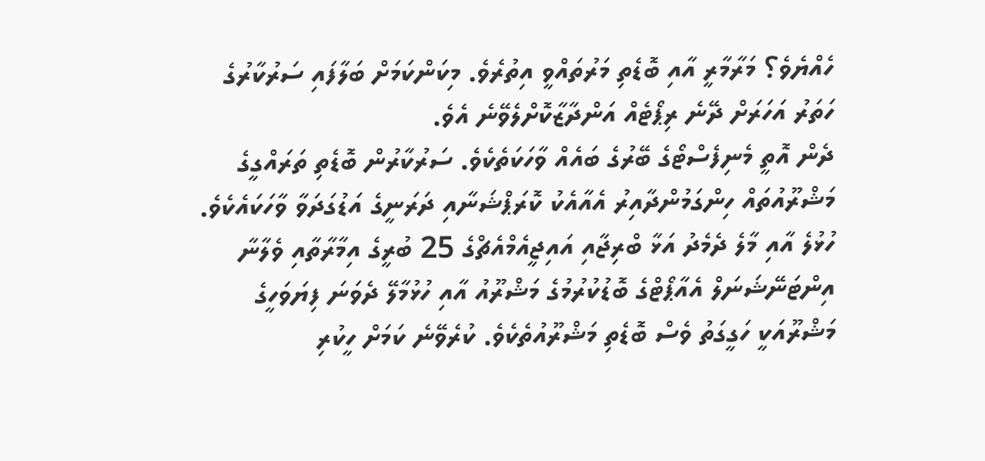ހެއްޔެވެ؟ މަރާމާރީ އާއި ބޮޑެތި މަރުތައްވީ އިތުރެވެ. މިކަންކަމަށް ބަލާފައި ސަރުކާރުގެ ހަތަރު އަހަރަށް ދޭނެ ރިޕޯޓެއް އަންދާޒާކޮށްލެވޭނެ އެވެ.
ދެން އޮތީ މެނިފެސްޓޯގެ ބޭރުގެ ބައެއް ވާހަކަތެކެވެ. ސަރުކާރުން ބޮޑެތި ތަރައްގީގެ މަޝްރޫއުތައް ހިންގަމުންދާއިރު އެއާއެކު ކޮރަޕްޝަނާއި ދަރަނީގެ އަޑުގަދަވާ ވާހަކައެކެވެ. ހުޅުލެ އާއި މާލެ ދެމެދު އަޅާ ބްރިޖާއި އައިޖީއެމްއެޗްގެ 25 ބުރީގެ އިމާރާތާއި ވެލާނާ އިންޓަނޭޝަނަލް އެއާޕޯޓްގެ ބޮޑުކުރުމުގެ މަޝްރޫއު އާއި ހުޅުމާލޭ ދެވަނަ ފިޔަވަހީގެ މަޝްރޫއަކީ ހަގީގަތު ވެސް ބޮޑެތި މަޝްރޫއުތެކެވެ. ކުރެވޭނެ ކަމަށް ހީކުރި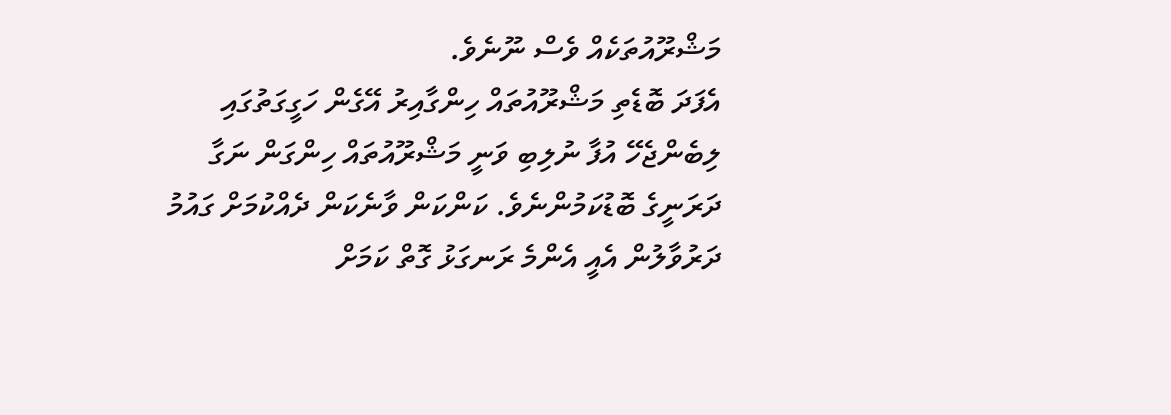މަޝްރޫއުތަކެއް ވެސް ނޫނެވެ.
އެފަދަ ބޮޑެތި މަޝްރޫއުތައް ހިންގާއިރު އޭގެން ހަގީގަތުގައި ލިބެންޖެހޭ އުފާ ނުލިބި ވަނީ މަޝްރޫއުތައް ހިންގަން ނަގާ ދަރަނީގެ ބޮޑުކަމުންނެވެ. ކަންކަން ވާނެކަން ދެއްކުމަށް ގައުމު ދަރުވާލުން އެއީ އެންމެ ރަނގަޅު ގޮތް ކަމަށް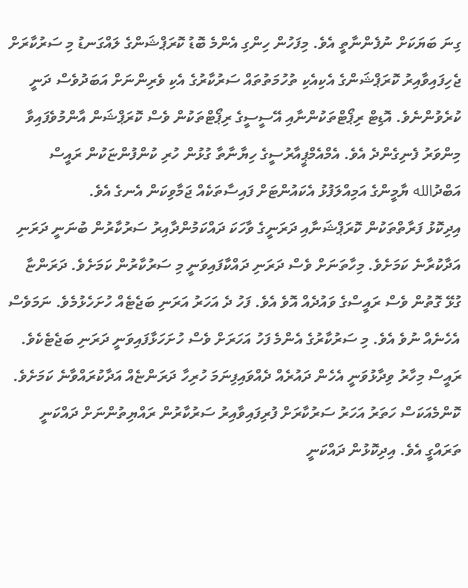ގިނަ ބަޔަކަށް ނުފެންނާތީ އެވެ. މިފަހުން ހިންގި އެންމެ ބޮޑު ކޮރަޕްޝަންގެ ލައްގަނޑު މި ސަރުކާރަށް ޖެހިފައިވާއިރު ކޮރަޕްޝަންގެ އެކިއެކި ތުހުމަތުތައް ސަރުކާރުގެ އެކި ވެރިންނަށް އަބަދުވެސް ދަނީ ކުރެވުންނެވެ. އޮޑިޓް ރިޕޯޓްތަކުންނާއި އޭސީސީގެ ރިޕޯޓްތަކުން ވެސް ކޮރަޕްޝަން އާންމުވެފައިވާ މިންވަރު ފެނިގެންދެ އެވެ. އެމްއެމްޕީއާރުސީގެ ހިޔާނާތާ ގުޅުން ހުރި ކުންފުންޏަކުން ރައީސް އަބްދުالله ޔާމީންގެ އަމިއްލަފުޅު އެކައުންޓަށް ފައިސާތަކެއް ޖަމާވިކަން އެނގެ އެވެ.
އިދިކޮޅު ފަރާތްތަކުން ކޮރަޕްޝަނާއި ދަރަނީގެ ވާހަކަ ދައްކަމުންދާއިރު ސަރުކާރުން ބުނަނީ ދަރަނި އަދާކުރާނެ ކަމަށެވެ. މިހާތަނަށް ވެސް ދަރަނި ދައްކާފައިވަނީ މި ސަރުކާރުން ކަމަށެވެ. ދަރަންޏާ ގުޅޭ ގޮތުން ވެސް ރައީސްގެ ވައުދެއް އޮވެ އެވެ. ފަހު ދެ އަހަރު އަރަނި ބަޖެޓެއް ހުށަހެޅުމެވެ. ނަމަވެސް އެހެނެއް ނުވެ އެވެ. މި ސަރުކާރުގެ އެންމެ ފަހު އަހަރަށް ވެސް ހުށަހަޅާފައިވަނީ ދަރަނި ބަޖެޓެކެވެ. ރައީސް މިހާރު ވިދާޅުވަނީ އެހެން ދައުރެއް ދެއްވައިފިނަމަ ހުރިހާ ދަރަންޏެއް އަދާކުރައްވާނެ ކަމަށެވެ.
ކޮންމެއަކަސް ހަތަރު އަހަރު ސަރުކާރަށް ފުރިފައިވާއިރު ސަރުކާރުން ރައްޔިތުންނަށް ދައްކަނީ ތަރައްގީ އެވެ. އިދިކޮޅުން ދައްކަނީ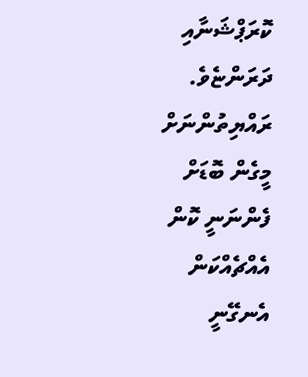ކޮރަޕްޝަނާއި ދަރަންޏެވެ. ރައްޔިތުންނަށް މީގެން ބޮޑަށް ފެންނަނީ ކޮން އެއްޗެއްކަން އެނގޭނީ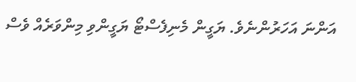އަންނަ އަހަރުންނެވެ. ޔަގީން މެނިފެސްޓޯ ޔަގީންވި މިންވަރެއް ވެސް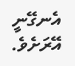އެނގޭނީ އޭރަށެވެ.